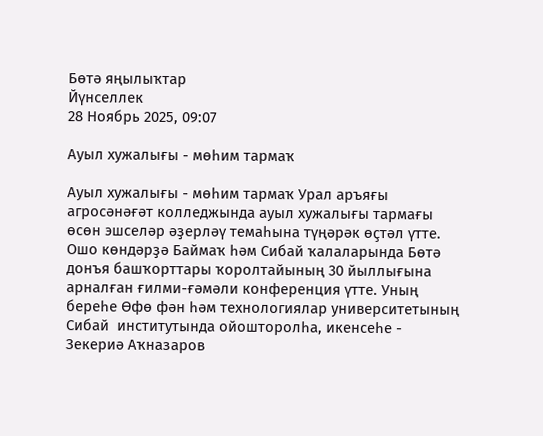Бөтә яңылыҡтар
Йүнселлек
28 Ноябрь 2025, 09:07

Ауыл хужалығы - мөһим тармаҡ

Ауыл хужалығы - мөһим тармаҡ Урал аръяғы агросәнәғәт колледжында ауыл хужалығы тармағы өсөн эшселәр әҙерләү темаһына түңәрәк өҫтәл үтте. Ошо көндәрҙә Баймаҡ һәм Сибай ҡалаларында Бөтә донъя башҡорттары ҡоролтайының 30 йыллығына арналған ғилми-ғәмәли конференция үтте. Уның береһе Өфө фән һәм технологиялар университетының Сибай  институтында ойошторолһа, икенсеһе - Зекериә Аҡназаров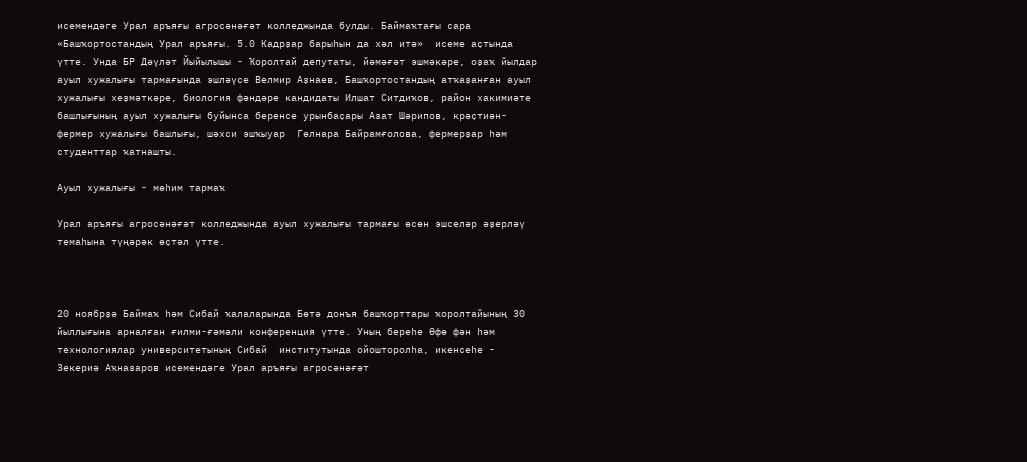исемендәге Урал аръяғы агросәнәғәт колледжында булды. Баймаҡтағы сара «Башҡортостандың Урал аръяғы. 5.0 Кадрҙар барыһын да хәл итә»  исеме аҫтында үтте. Унда БР Дәүләт Йыйылышы - Ҡоролтай депутаты, йәмәғәт эшмәкәре, оҙаҡ йылдар ауыл хужалығы тармағында эшләүсе Велмир Аҙнаев, Башҡортостандың атҡаҙанған ауыл хужалығы хеҙмәткәре, биология фәндәре кандидаты Илшат Ситдиҡов, район хакимиәте башлығының ауыл хужалығы буйынса беренсе урынбаҫары Азат Шәрипов, крәҫтиән-фермер хужалығы башлығы, шәхси эшҡыуар  Гөлнара Байрамғолова, фермерҙар һәм студенттар ҡатнашты.

Ауыл хужалығы - мөһим тармаҡ

Урал аръяғы агросәнәғәт колледжында ауыл хужалығы тармағы өсөн эшселәр әҙерләү темаһына түңәрәк өҫтәл үтте.



20 ноябрҙә Баймаҡ һәм Сибай ҡалаларында Бөтә донъя башҡорттары ҡоролтайының 30 йыллығына арналған ғилми-ғәмәли конференция үтте. Уның береһе Өфө фән һәм технологиялар университетының Сибай  институтында ойошторолһа, икенсеһе - Зекериә Аҡназаров исемендәге Урал аръяғы агросәнәғәт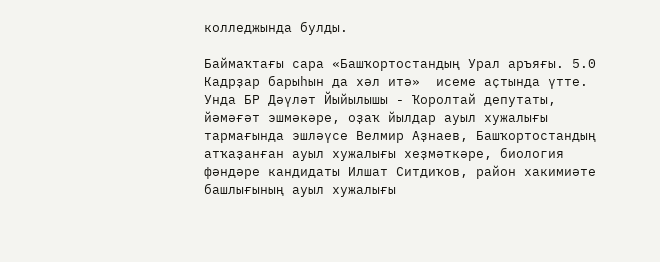колледжында булды.

Баймаҡтағы сара «Башҡортостандың Урал аръяғы. 5.0 Кадрҙар барыһын да хәл итә»  исеме аҫтында үтте. Унда БР Дәүләт Йыйылышы - Ҡоролтай депутаты, йәмәғәт эшмәкәре, оҙаҡ йылдар ауыл хужалығы тармағында эшләүсе Велмир Аҙнаев, Башҡортостандың атҡаҙанған ауыл хужалығы хеҙмәткәре, биология фәндәре кандидаты Илшат Ситдиҡов, район хакимиәте башлығының ауыл хужалығы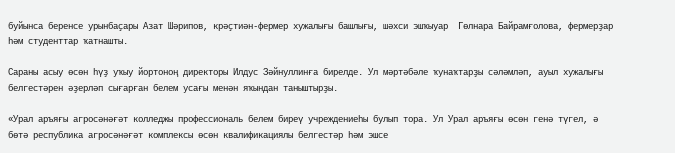буйынса беренсе урынбаҫары Азат Шәрипов, крәҫтиән-фермер хужалығы башлығы, шәхси эшҡыуар  Гөлнара Байрамғолова, фермерҙар һәм студенттар ҡатнашты.

Сараны асыу өсөн һүҙ уҡыу йортоноң директоры Илдус Зәйнуллинға бирелде. Ул мәртәбәле ҡунаҡтарҙы сәләмләп, ауыл хужалығы белгестәрен әҙерләп сығарған белем усағы менән яҡындан таныштырҙы.

«Урал аръяғы агросәнәғәт колледжы профессиональ белем биреү учреждениеһы булып тора. Ул Урал аръяғы өсөн генә түгел, ә бөтә республика агросәнәғәт комплексы өсөн квалификациялы белгестәр һәм эшсе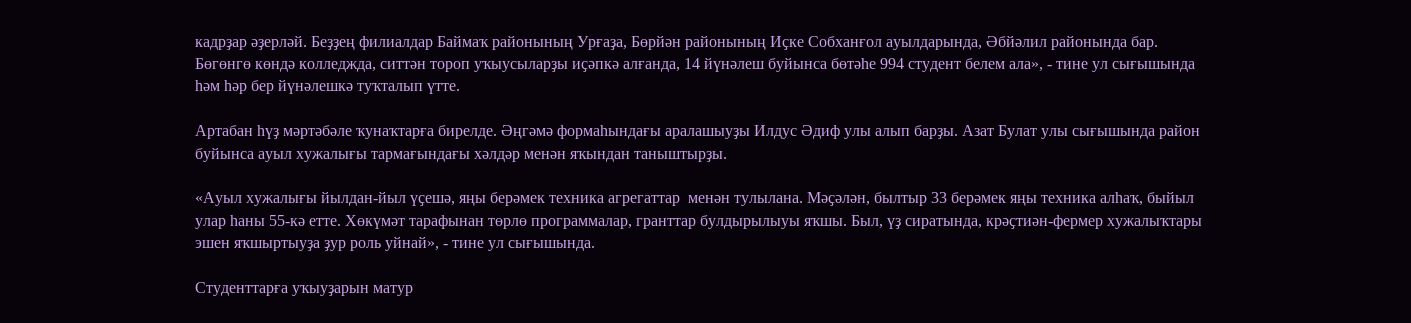кадрҙар әҙерләй. Беҙҙең филиалдар Баймаҡ районының Урғаҙа, Бөрйән районының Иҫке Собханғол ауылдарында, Әбйәлил районында бар. Бөгөнгө көндә колледжда, ситтән тороп уҡыусыларҙы иҫәпкә алғанда, 14 йүнәлеш буйынса бөтәһе 994 студент белем ала», - тине ул сығышында һәм һәр бер йүнәлешкә туҡталып үтте.

Артабан һүҙ мәртәбәле ҡунаҡтарға бирелде. Әңгәмә формаһындағы аралашыуҙы Илдус Әдиф улы алып барҙы. Азат Булат улы сығышында район буйынса ауыл хужалығы тармағындағы хәлдәр менән яҡындан таныштырҙы.

«Ауыл хужалығы йылдан-йыл үҫешә, яңы берәмек техника агрегаттар  менән тулылана. Мәҫәлән, былтыр 33 берәмек яңы техника алһаҡ, быйыл улар һаны 55-кә етте. Хөкүмәт тарафынан төрлө программалар, гранттар булдырылыуы яҡшы. Был, үҙ сиратында, крәҫтиән-фермер хужалыҡтары эшен яҡшыртыуҙа ҙур роль уйнай», - тине ул сығышында.

Студенттарға уҡыуҙарын матур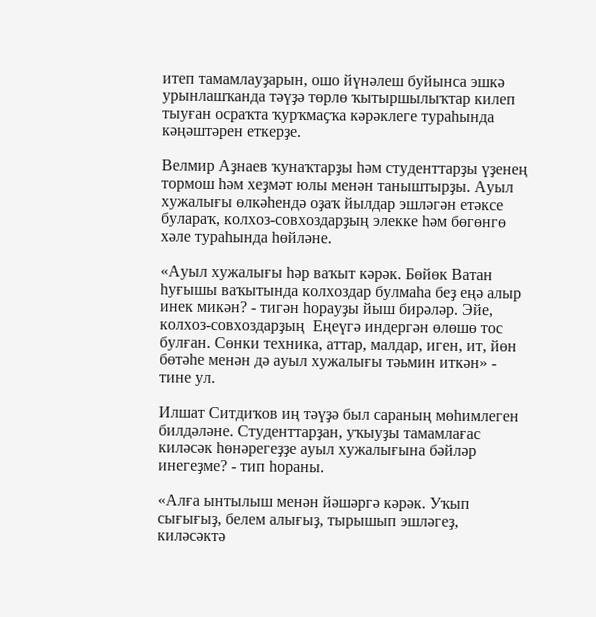итеп тамамлауҙарын, ошо йүнәлеш буйынса эшкә урынлашҡанда тәүҙә төрлө ҡытыршылыҡтар килеп тыуған осраҡта ҡурҡмаҫҡа кәрәклеге тураһында кәңәштәрен еткерҙе.

Велмир Аҙнаев ҡунаҡтарҙы һәм студенттарҙы үҙенең тормош һәм хеҙмәт юлы менән таныштырҙы. Ауыл хужалығы өлкәһендә оҙаҡ йылдар эшләгән етәксе булараҡ, колхоз-совхоздарҙың элекке һәм бөгөнгө хәле тураһында һөйләне.

«Ауыл хужалығы һәр ваҡыт кәрәк. Бөйөк Ватан һуғышы ваҡытында колхоздар булмаһа беҙ еңә алыр инек микән? - тигән һорауҙы йыш бирәләр. Эйе, колхоз-совхоздарҙың  Еңеүгә индергән өлөшө тос булған. Сөнки техника, аттар, малдар, иген, ит, йөн бөтәһе менән дә ауыл хужалығы тәьмин иткән» - тине ул.

Илшат Ситдиҡов иң тәүҙә был сараның мөһимлеген билдәләне. Студенттарҙан, уҡыуҙы тамамлағас киләсәк һөнәрегеҙҙе ауыл хужалығына бәйләр инегеҙме? - тип һораны.

«Алға ынтылыш менән йәшәргә кәрәк. Уҡып сығығыҙ, белем алығыҙ, тырышып эшләгеҙ, киләсәктә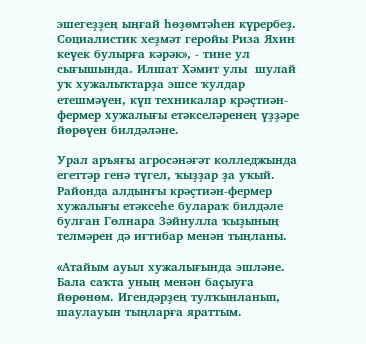эшегеҙҙең ыңғай һөҙөмтәһен күрербеҙ. Социалистик хеҙмәт геройы Риза Яхин кеүек булырға кәрәк», - тине ул сығышында. Илшат Хәмит улы  шулай уҡ хужалыҡтарҙа эшсе ҡулдар етешмәүен, күп техникалар крәҫтиән-фермер хужалығы етәкселәренең үҙҙәре йөрөүен билдәләне.

Урал аръяғы агросәнәғәт колледжында егеттәр генә түгел, ҡыҙҙар ҙа уҡый. Районда алдынғы крәҫтиән-фермер хужалығы етәксеһе булараҡ билдәле булған Гөлнара Зәйнулла ҡыҙының телмәрен дә иғтибар менән тыңланы.

«Атайым ауыл хужалығында эшләне. Бала саҡта уның менән баҫыуға йөрөнөм. Игендәрҙең тулҡынланып, шаулауын тыңларға яраттым.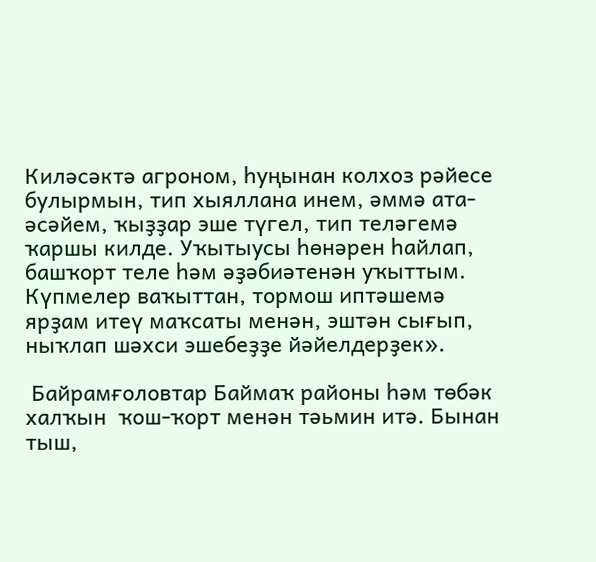Киләсәктә агроном, һуңынан колхоз рәйесе булырмын, тип хыяллана инем, әммә ата-әсәйем, ҡыҙҙар эше түгел, тип теләгемә ҡаршы килде. Уҡытыусы һөнәрен һайлап, башҡорт теле һәм әҙәбиәтенән уҡыттым. Күпмелер ваҡыттан, тормош иптәшемә ярҙам итеү маҡсаты менән, эштән сығып, ныҡлап шәхси эшебеҙҙе йәйелдерҙек».

 Байрамғоловтар Баймаҡ районы һәм төбәк халҡын  ҡош-ҡорт менән тәьмин итә. Бынан тыш,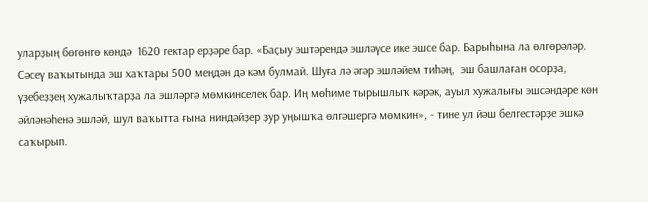уларҙың бөгөнгө көндә  1620 гектар ерҙәре бар. «Баҫыу эштәрендә эшләүсе ике эшсе бар. Барыһына ла өлгөрәләр. Сәсеү ваҡытында эш хаҡтары 500 меңдән дә кәм булмай. Шуға лә әгәр эшләйем тиһәң,  эш башлаған осорҙа, үҙебеҙҙең хужалыҡтарҙа ла эшләргә мөмкинселек бар. Иң мөһиме тырышлыҡ кәрәк, ауыл хужалығы эшсәндәре көн әйләнәһенә эшләй, шул ваҡытта ғына ниндәйҙер ҙур уңышҡа өлгәшергә мөмкин», - тине ул йәш белгестәрҙе эшкә саҡырып.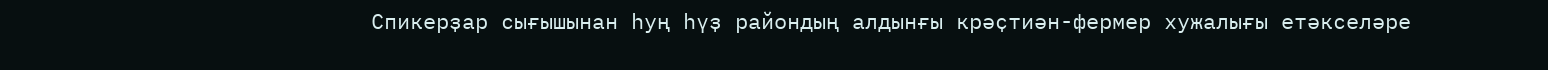Спикерҙар сығышынан һуң һүҙ райондың алдынғы крәҫтиән-фермер хужалығы етәкселәре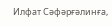Илфат Сәфәрғәлинға,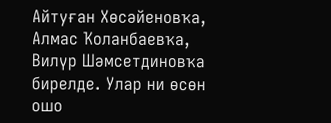Айтуған Хөсәйеновҡа, Алмас Ҡоланбаевҡа, Вилүр Шәмсетдиновҡа  бирелде. Улар ни өсөн ошо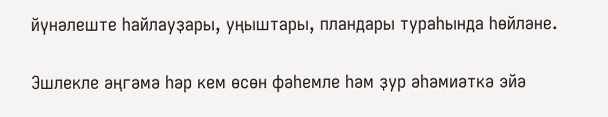йүнәлеште һайлауҙары, уңыштары, пландары тураһында һөйләне.

Эшлекле әңгәмә һәр кем өсөн фәһемле һәм ҙур әһәмиәткә эйә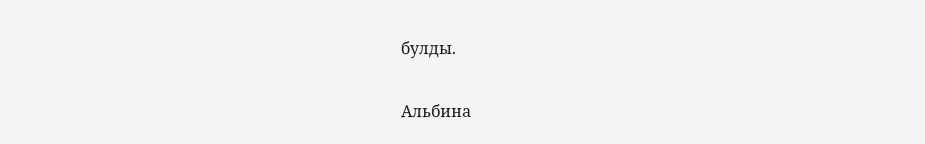булды.

Альбина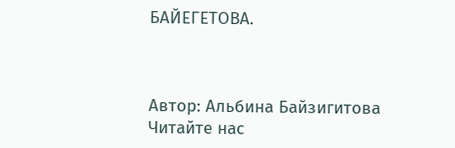БАЙЕГЕТОВА.



Автор: Альбина Байзигитова
Читайте нас